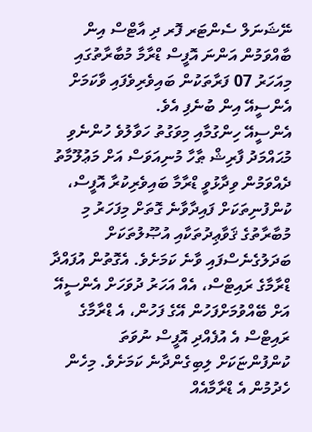ނޭޝަނަލް ސެންޓަރ ފޮރ ދި އާޓްސް އިން ބާއްވަމުން އަންނަ އޮފީސް ޑްރާމާ މުބާރާތުގައި މިއަހަރު 07 ފަރާތަކުން ބައިވެރިވެފައި ވާކަމަށް އެންސީއޭ އިން ބުނެފި އެވެ.
އެންސީއޭ ހިންގުމާއި މިވަގުތު ހަވާލުވެ ހުންނެވި މުޙައްމަދު ފާރިޝް ޠާހާ މުނިއަވަސް އަށް މަޢުލޫމާތު ދެއްވަމުން ވިދާޅުވީ ޑްރާމާ ބައިވެރިކުރާ އޮފީސް، ކުންފުނިތަކަށް ފައިދާވާނެ ގޮތަށް މިފަހަރު މި މުބާރާތުގެ ޤަވާޢިދުތަކާއި އުޞޫލުތަކަށް ބަދަލުގެނެސްފައި ވާނެ ކަމަށެވެ. އެގޮތުން އުފައްދާ ޑްރާމާގެ ރައިޓްސް، އެއް އަހަރު ދުވަހަށް އެންސީއޭ އަށް ބޭއްވުމަށްފަހުން އޭގެ ފަހުން، އެ ޑްރާމާގެ ރައިޓްސް އެ އުފެއްދި އޮފީސް ނުވަތަ ކުންފުންޏަކަށް ލިބިގެންދާނެ ކަމަށެވެ. މިހެން ހެދުމުން އެ ޑްރާމާއެއް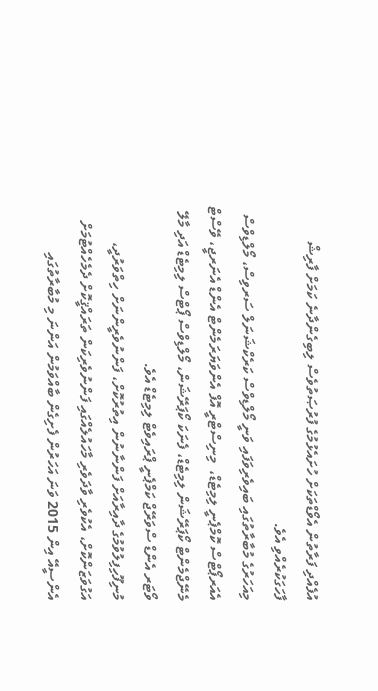އުފެއްދި ފަރާތުން އެވޯޑްތަކަށް ހުށައެޅުމުގެ ފުރުޞަތުވެސް ލިބިގެންދާނެ ކަމަށް ފާރިޝް ފާހަގަކުރެއްވި އެވެ.
މިއަހަރުގެ މުބާރާތުގައި ބައިވެރިވަފައި ވަނީ މޯލްޑިވްސް ކަރެކްޝަނަލް ސަރވިސް، މޯލްޑިވްސް އެއަރޕޯޓްސް ކޮމްޕެނީ ލިމިޓެޑް،  މިނިސްޓްރީ އޮފް އެންވަޔަރަމެންޓް އެންޑް އެނަރޖީ، ވޭސްޓް މެނޭޖްމެންޓް ކޯޕަރޭޝަން ލިމިޓެޑް، ފެނަކަ ކޯޕަރޭޝަން، މޯލްޑިވްސް ޕޯޓްސް ލިމިޓެޑް އަދި މާލޭ ވޯޓަރ އެންޑް ސްވަރޭޖް ކަމްޕެނީ ޕްރައިވެޓް ލިމިޓެޑް އެވެ.
މުނިފޫހިފިލުވުމުގެ ދާއިރާއަށް ފަންނާނުން އިތުރުކޮށް، ފަންނުވެރީންނަށް ހިތްވަރުދީ، އަގުވަޒަންކޮށް، އެކުވެރި ވާދަވެރި މާހައުލެއްގައި ފަންނުވެރިކަން ތަރައްޤީކޮށް ދެމެހެއްޓުމަށް އެންސީއޭ އިން 2015 ވަނަ އަހަރުން ފެށިގެން ބާއްވަމުން އަންނަ މި މުބާރާތުގައި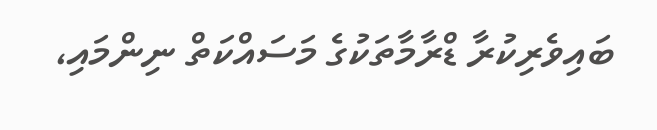ބައިވެރިކުރާ ޑްރާމާތަކުގެ މަސައްކަތް ނިންމައި،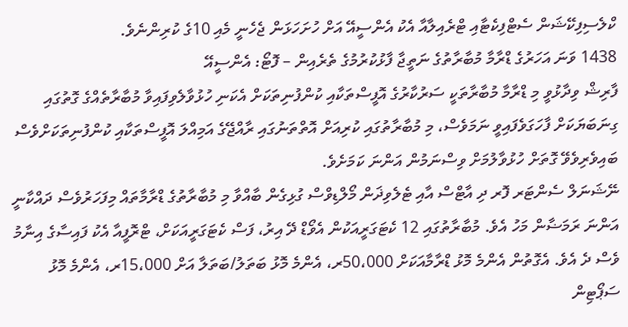ކްލެސިފިކޭޝަން ސެޓްފިކެޓާއި ޓްރެއިލާއާ އެކު އެންސީއޭ އަށް ހުށަހަޅަން ޖެހެނީ މެއި 10ގެ ކުރިންނެވެ.
1438 ވަނަ އަހަރުގެ ޑްރާމާ މުބާރާތުގެ ނަތީޖާ ފާޅުކުރުމުގެ ތެރެއިން – ފޮޓޯ: އެންސީއޭ
ފާރިޝް ވިދާޅުވީ މި ޑްރާމާ މުބާރާތަކީ ސަރުކާރުގެ އޮފީސްތަކާއި ކުންފުނިތަކަށް އެކަނި ހުޅުވާލެވިފައިވާ މުބާރާތެއްގެ ގޮތުގައި ގިނަބަޔަކަށް ފާހަގަވެފައިވީ ނަމަވެސް، މި މުބާރާތުގައި ކުރިއަށް އޮތްތަނުގައި ރާއްޖޭގެ އަމިއްލަ އޮފީސްތަކާއި ކުންފުނިތަކަށްވެސް ބައިވެރިވެވޭ ގޮތަށް ހުޅުވާލުމަށް ވިސްނަމުން އަންނަ ކަމަށެވެ.
ނޭޝަނަލް ސެންޓަރ ފޮރ ދި އާޓްސް އާއި ޓެލެވިޛަން މޯލްޑިވްސް ގުޅިގެން ބާއްވާ މި މުބާރާތުގެ ޑްރާމާތައް މިފަހަރުވެސް ދައްކާނީ އަންނަ ރަމަޟާން މަހު އެވެ. މުބާރާތުގައި 12 ކެޓަގަރީއަކުން އެވޯޑް ދޭ އިރު، ފަސް ކެޓަގަރީއަކަށް، ޓްރޮފީއާ އެކު ފައިސާގެ އިނާމު ވެސް ދެ އެވެ. އެގޮތުން އެންމެ މޮޅު ޑްރާމާއަކަށް 50،000ރ، އެންމެ މޮޅު ބަތަލު/ބަތަލާ އަށް 15،000ރ، އެންމެ މޮޅު ސަޕޯޓިން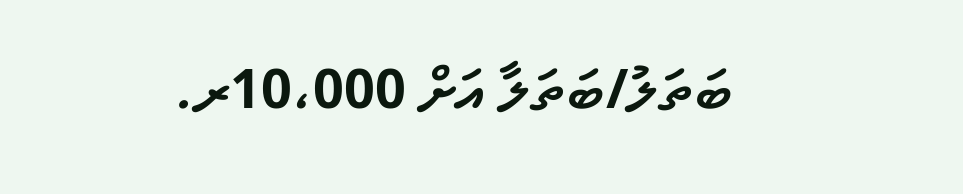ބަތަލު/ބަތަލާ އަށް 10،000ރ.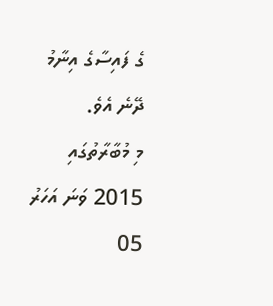ގެ ފައިސާގެ އިނާމު ދޭނެ އެވެ.
މި މުބާރާތުގައި 2015 ވަނަ އަހަރު 05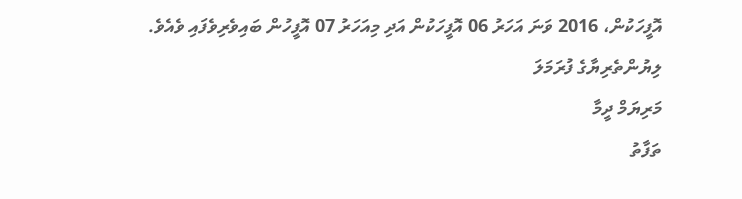އޮފީހަކުން، 2016 ވަނަ އަހަރު 06 އޮފީހަކުން އަދި މިއަހަރު 07 އޮފީހުން ބައިވެރިވެފައި ވެއެވެ.
ލިޔުންތެރިޔާގެ ފުރަމަލަ
މަރިޔަމް ދީމާ
ތަފާތު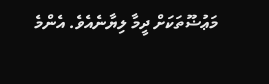މަޢުޟޫތަކަށް ދީމާ ލިޔާނެއެވެ. އެންމެ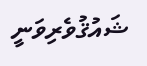ޝައުޤުވެރިވަނީ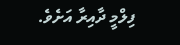ފިލްމީ ދާއިރާ އަށެވެ.